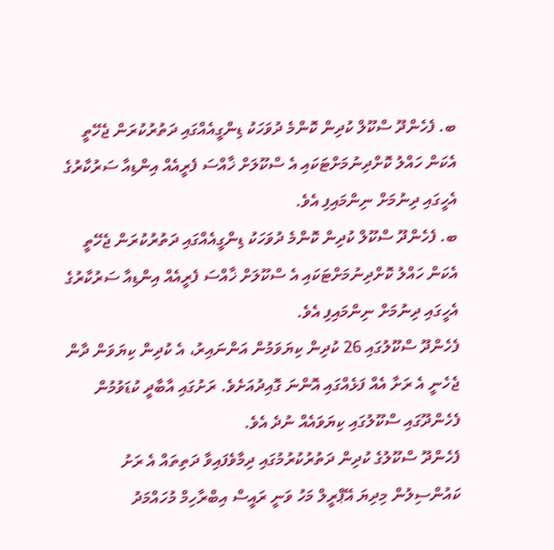ބ. ފެހެންދޫ ސްކޫލް ކުދިން ކޮންމެ ދުވަހަކު ޑިންގީއެއްގައި ދަތުރުކުރަން ޖެހޭތީ އެކަން ހައްލު ކޮށްދިނުމަށްޓަކައި އެ ސްކޫލަށް ޚާއްސަ ފެރީއެއް އިންޑިއާ ސަރުކާރުގެ އެހީގައި ދިނުމަށް ނިންމައިފި އެވެ.
ބ. ފެހެންދޫ ސްކޫލް ކުދިން ކޮންމެ ދުވަހަކު ޑިންގީއެއްގައި ދަތުރުކުރަން ޖެހޭތީ އެކަން ހައްލު ކޮށްދިނުމަށްޓަކައި އެ ސްކޫލަށް ޚާއްސަ ފެރީއެއް އިންޑިއާ ސަރުކާރުގެ އެހީގައި ދިނުމަށް ނިންމައިފި އެވެ.
ފެހެންދޫ ސްކޫލުގައި 26 ކުދިން ކިޔަވަމުން އަންނައިރު، އެ ކުދިން ކިޔަވަން ދާން ޖެހެނީ އެ ރަށާ އެއް ފަޅެއްގައި އޮންނަ ގޮއިދުއަށެވެ. ރަށުގައި އާބާދީ ކުޑަވުމުން ފެހެންދޫގައި ސްކޫލުގައި ކިޔަވައެއް ނުދެ އެވެ.
ފެހެންދޫ ސްކޫލުގެ ކުދިން ދަތުރުކުރުމުގައި ދިމާވެފައިވާ ދަތިތައް އެ ރަށު ކައުންސިލުން މިދިޔަ އޭޕްރީލް މަހު ވަނީ ރައީސް އިބްރާހިމް މުހައްމަދު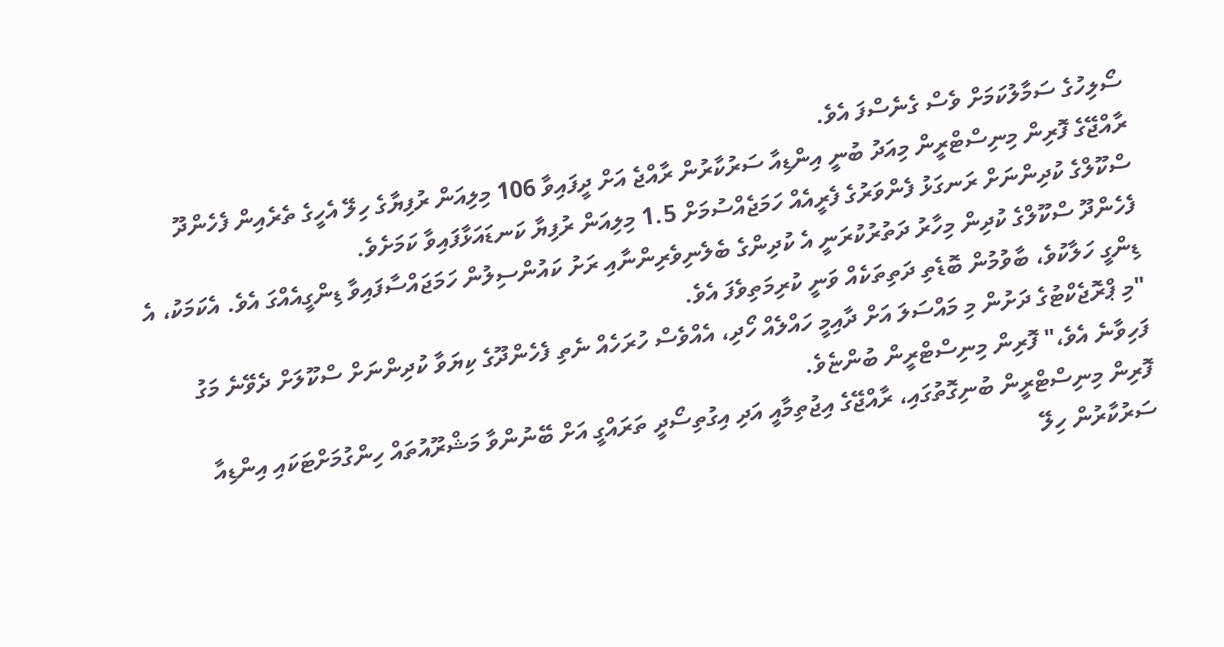ސޯލިހުގެ ސަމާލުކަމަށް ވެސް ގެނެސްފަ އެވެ.
ރާއްޖޭގެ ފޮރިން މިނިސްޓްރީން މިއަދު ބުނީ އިންޑިއާ ސަރުކާރުން ރާއްޖެ އަށް ދީފައިވާ 106 މިލިއަން ރުފިޔާގެ ހިލޭ އެހީގެ ތެރެއިން ފެހެންދޫ ސްކޫލްގެ ކުދިންނަށް ރަނގަޅު ފެންވަރުގެ ފެރީއެއް ހަމަޖެއްސުމަށް 1.5 މިލިއަން ރުފިޔާ ކަނޑައަޅާފައިވާ ކަމަށެވެ.
ފެހެންދޫ ސްކޫލްގެ ކުދިން މިހާރު ދަތުރުކުރަނީ އެ ކުދިންގެ ބެލެނިވެރިންނާއި ރަށު ކައުންސިލުން ހަމަޖައްސާފައިވާ ޑިންގީއެއްގަ އެވެ. އެކަމަކު، އެ ޑިންގީ ހަލާކުވެ، ބާވުމުން ބޮޑެތި ދަތިތަކެއް ވަނީ ކުރިމަތިވެފަ އެވެ.
"މި ޕްރޮޖެކްޓުގެ ދަށުން މި މައްސަލަ އަށް ދާއިމީ ހައްލެއް ހޯދި، އެއްވެސް ހުރަހެއް ނެތި ފެހެންދޫގެ ކިޔަވާ ކުދިންނަށް ސްކޫލަށް ދެވޭނެ މަގު ފަހިވާނެ އެވެ،" ފޮރިން މިނިސްޓްރީން ބުންޏެވެ.
ފޮރިން މިނިސްޓްރީން ބުނިގޮތުގައި، ރާއްޖޭގެ އިޖުތިމާއީ އަދި އިގުތިސޯދީ ތަރައްގީ އަށް ބޭނުންވާ މަޝްރޫއުތައް ހިންގުމަށްޓަކައި އިންޑިއާ ސަރުކާރުން ހިލޭ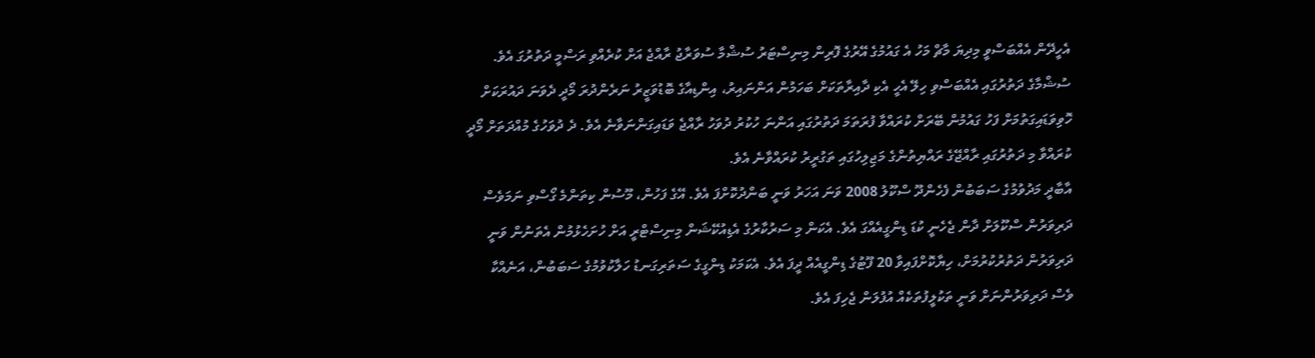އެހީދޭން އެއްބަސްވީ މިދިޔަ މާޗް މަހު އެ ގައުމުގެ އޭރުގެ ފޮރިން މިނިސްޓަރު ސުޝްމާ ސުވަރާޖު ރާއްޖެ އަށް ކުރެއްވި ރަސްމީ ދަތުރުގަ އެވެ.
ސުޝްމާގެ ދަތުރުގައި އެއްބަސްވި ހިލޭ އެހީ އެކި ދާއިރާތަކަށް ބަހަމުން އަންނައިރު، އިންޑިއާގެ ބޮޑުވަޒީރު ނަރެންދުރަ މޯދީ ދެވަނަ ދައުރަކަށް ހޮވިވަޑައިގަތުމަށް ފަހު ގައުމުން ބޭރަށް ކުރައްވާ ފުރަތަމަ ދަތުރުގައި އަންނަ ހުކުރު ދުވަހު ރާއްޖެ ވަޑައިގަންނަވާނެ އެވެ. ދެ ދުވަހުގެ މުއްދަތަށް މޯދީ ކުރައްވާ މި ދަތުރުގައި ރާއްޖޭގެ ރައްޔިތުންގެ މަޖިލިހުގައި ތަގުރީރު ކުރައްވާނެ އެވެ.
އާބާދީ މަދުވުމުގެ ސަބަބުން ފެހެންދޫ ސްކޫލު 2008 ވަނަ އަހަރު ވަނީ ބަންދުކޮށްފަ އެވެ. އޭގެ ފަހުން، މޫސުން ކިތަންމެ ގޯސްވި ނަމަވެސް ދަރިވަރުން ސްކޫލަށް ދާން ޖެހެނީ ކުޑަ ޑިންގީއެއްގަ އެވެ. އެކަން މި ސަރުކާރުގެ އެޑިއުކޭޝަން މިނިސްޓްރީ އަށް ހުށަހެޅުމުން އެތަނުން ވަނީ ދަރިވަރުން ދަތުރުކުރުމަށް، ހިޔާކޮށްފައިވާ 20 ފޫޓުގެ ޑިންގީއެއް ދީފަ އެވެ. އެކަމަކު ޑިންގީގެ ސަތަރިގަނޑު ހަލާކުވުމުގެ ސަބަބުން، އަނެއްކާ ވެސް ދަރިވަރުންނަށް ވަނީ ތަކުލީފުތަކެއް އުފުލަން ޖެހިފަ އެވެ.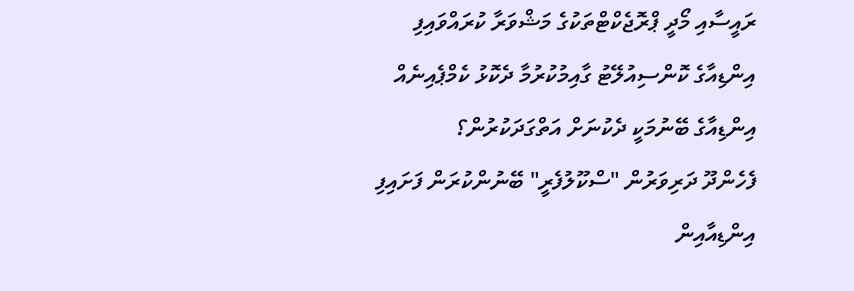ރައީސާއި މޯދީ ޕްރޮޖެކްޓްތަކުގެ މަޝްވަރާ ކުރައްވައިފި
އިންޑިއާގެ ކޮންސިއުލޭޓު ގާއިމުކުރުމާ ދެކޮޅު ކެމްޕެއިނެއް
އިންޑިއާގެ ބޭނުމަކީ ދެކުނަށް އަތްގަދަކުރުން؟
ފެހެންދޫ ދަރިވަރުން "ސްކޫލުފެރީ" ބޭނުންކުރަން ފަށައިފި
އިންޑިއާއިން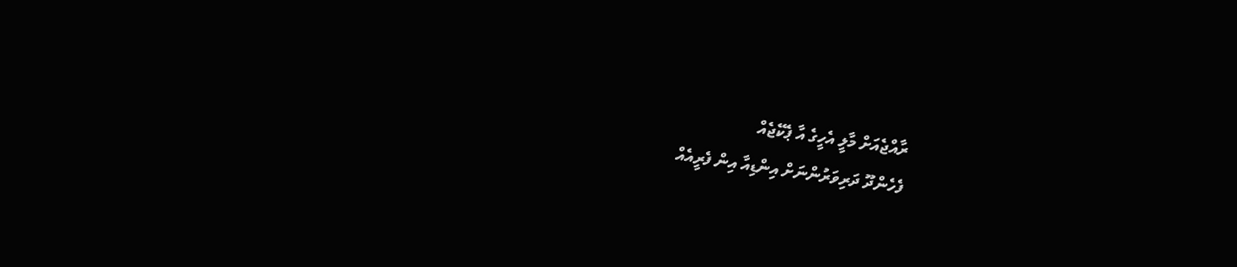ރާއްޖެއަށް މާލީ އެހީގެ އާ ޕެކޭޖެއް
ފެހެންދޫ ދަރިވަރުންނަށް އިންޑިއާ އިން ފެރީއެއް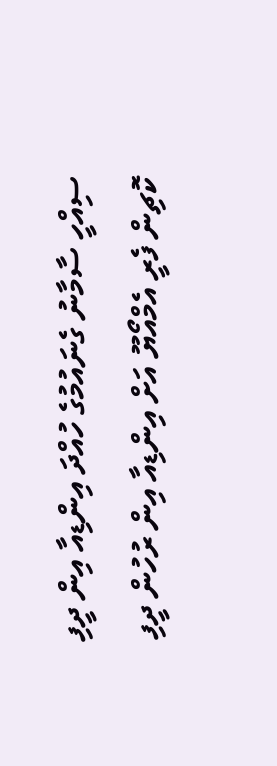ސިއްހީ ސާމާނު ގެނައުމުގެ ހުއްދަ އިންޑިއާ އިން ދީފި
ކޮޗިން ފެރީ އެމްއޯޔޫ އަށް އިންޑިއާ އިން ރުހުން ދީފި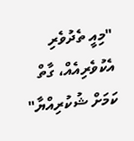"މިއީ ތެދުވެރި އެކުވެރިއެއް، ގާތް ކަމަށް ޝުކުރިއްޔާ"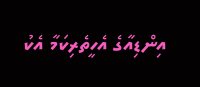އިންޑިއާގެ އެހީތެރިކަމާ އެކު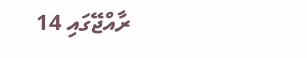ރާއްޖޭގައި 14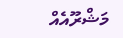މަޝްރޫއެއް